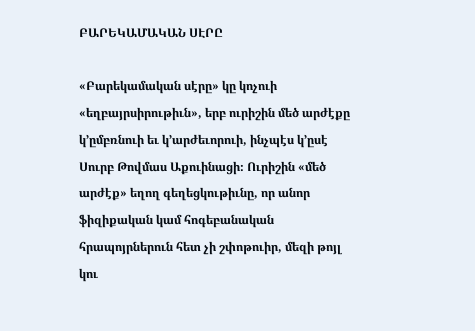ԲԱՐԵԿԱՄԱԿԱՆ ՍԷՐԸ

«Բարեկամական սէրը» կը կոչուի «եղբայրսիրութիւն», երբ ուրիշին մեծ արժէքը կ՚ըմբռնուի եւ կ՚արժեւորուի, ինչպէս կ՚ըսէ Սուրբ Թովմաս Աքուինացի։ Ուրիշին «մեծ արժէք» եղող գեղեցկութիւնը, որ անոր ֆիզիքական կամ հոգեբանական հրապոյրներուն հետ չի շփոթուիր, մեզի թոյլ կու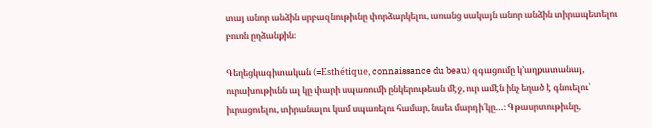տայ անոր անձին սրբազնութիւնը փորձարկելու, առանց սակայն անոր անձին տիրապետելու բուռն ըղձանքին։

Գեղեցկագիտական (=Esthétique, connaissance du beau) զգացումը կ՚աղքատանայ, ուրախութիւնն ալ կը փարի սպառումի ընկերութեան մէջ, ուր ամէն ինչ եղած է գնուելու՝ իւրացուելու, տիրանալու կամ սպառելու համար, նաեւ մարդի՛կը…։ Գթասրտութիւնը,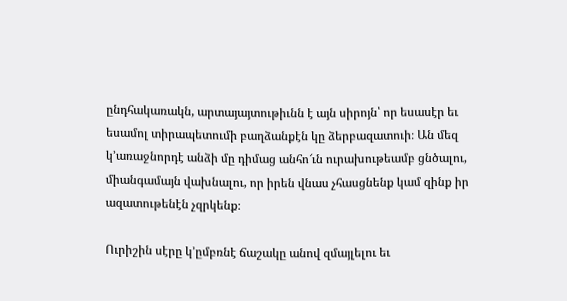ընդհակառակն, արտայայտութիւնն է այն սիրոյն՝ որ եսասէր եւ եսամոլ տիրապետումի բաղձանքէն կը ձերբազատուի։ Ան մեզ կ՚առաջնորդէ անձի մը դիմաց անհո՜ւն ուրախութեամբ ցնծալու, միանգամայն վախնալու, որ իրեն վնաս չհասցնենք կամ զինք իր ազատութենէն չզրկենք։

Ուրիշին սէրը կ՚ըմբռնէ ճաշակը անով զմայլելու եւ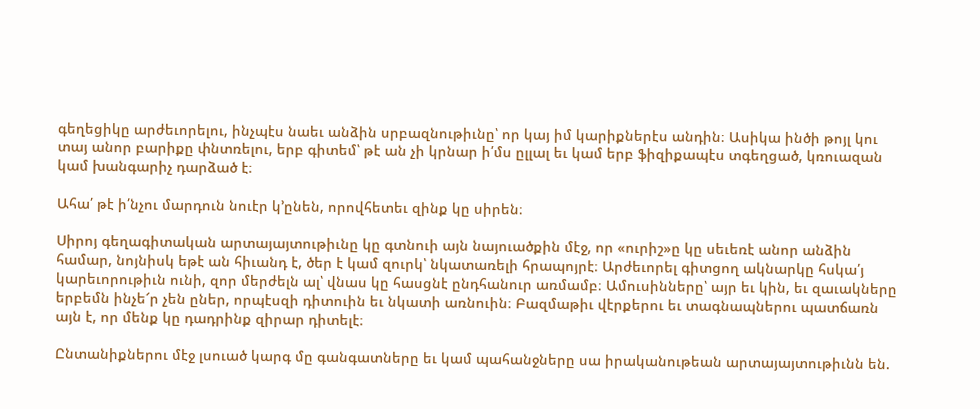գեղեցիկը արժեւորելու, ինչպէս նաեւ անձին սրբազնութիւնը՝ որ կայ իմ կարիքներէս անդին։ Ասիկա ինծի թոյլ կու տայ անոր բարիքը փնտռելու, երբ գիտեմ՝ թէ ան չի կրնար ի՛մս ըլլալ եւ կամ երբ ֆիզիքապէս տգեղցած, կռուազան կամ խանգարիչ դարձած է։

Ահա՛ թէ ի՛նչու մարդուն նուէր կ՚ընեն, որովհետեւ զինք կը սիրեն։

Սիրոյ գեղագիտական արտայայտութիւնը կը գտնուի այն նայուածքին մէջ, որ «ուրիշ»ը կը սեւեռէ անոր անձին համար, նոյնիսկ եթէ ան հիւանդ է, ծեր է կամ զուրկ՝ նկատառելի հրապոյրէ։ Արժեւորել գիտցող ակնարկը հսկա՛յ կարեւորութիւն ունի, զոր մերժելն ալ՝ վնաս կը հասցնէ ընդհանուր առմամբ։ Ամուսինները՝ այր եւ կին, եւ զաւակները երբեմն ինչե՜ր չեն ըներ, որպէսզի դիտուին եւ նկատի առնուին։ Բազմաթիւ վէրքերու եւ տագնապներու պատճառն այն է, որ մենք կը դադրինք զիրար դիտելէ։

Ընտանիքներու մէջ լսուած կարգ մը գանգատները եւ կամ պահանջները սա իրականութեան արտայայտութիւնն են.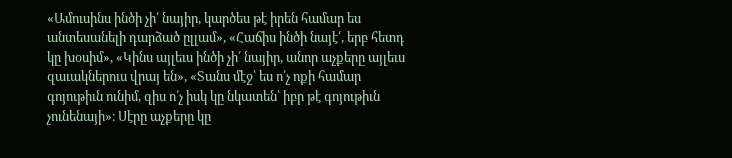«Ամուսինս ինծի չի՛ նայիր, կարծես թէ իրեն համար ես անտեսանելի դարձած ըլլամ», «Հաճիս ինծի նայէ՛, երբ հետդ կը խօսիմ», «Կինս այլեւս ինծի չի՛ նայիր, անոր աչքերը այլեւս զաւակներուս վրայ են», «Տանս մէջ՝ ես ո՛չ ոքի համար գոյութիւն ունիմ, զիս ո՛չ իսկ կը նկատեն՝ իբր թէ գոյութիւն չունենայի»։ Սէրը աչքերը կը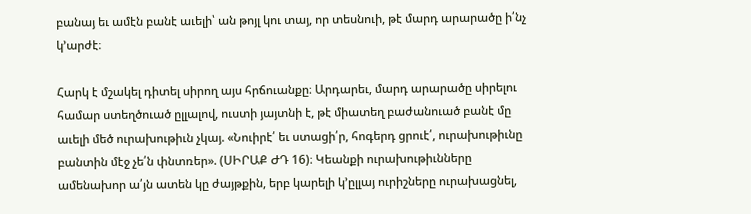բանայ եւ ամէն բանէ աւելի՝ ան թոյլ կու տայ, որ տեսնուի, թէ մարդ արարածը ի՛նչ կ՚արժէ։

Հարկ է մշակել դիտել սիրող այս հրճուանքը։ Արդարեւ, մարդ արարածը սիրելու համար ստեղծուած ըլլալով, ուստի յայտնի է, թէ միատեղ բաժանուած բանէ մը աւելի մեծ ուրախութիւն չկայ. «Նուիրէ՛ եւ ստացի՛ր, հոգերդ ցրուէ՛, ուրախութիւնը բանտին մէջ չե՛ն փնտռեր». (ՍԻՐԱՔ ԺԴ 16)։ Կեանքի ուրախութիւնները ամենախոր ա՛յն ատեն կը ժայթքին, երբ կարելի կ՚ըլլայ ուրիշները ուրախացնել,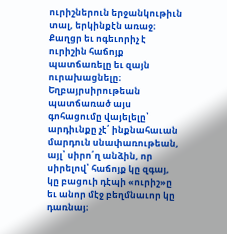ուրիշներուն երջանկութիւն տալ, երկինքէն առաջ։ Քաղցր եւ ոգեւորիչ է ուրիշին հաճոյք պատճառելը եւ զայն ուրախացնելը։ Եղբայրսիրութեան պատճառած այս գոհացումը վայելելը՝ արդիւնքը չէ՛ ինքնահաւան մարդուն սնափառութեան, այլ՝ սիրո՛ղ անձին, որ սիրելով՝ հաճոյք կը զգայ, կը բացուի դէպի «ուրիշ»ը եւ անոր մէջ բեղմնաւոր կը դառնայ։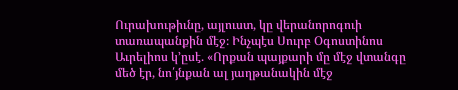Ուրախութիւնը, այլուստ, կը վերանորոգուի տառապանքին մէջ։ Ինչպէս Սուրբ Օգոստինոս Աւրելիոս կ՚ըսէ. «Որքան պայքարի մը մէջ վտանգը մեծ էր, նո՛յնքան ալ յաղթանակին մէջ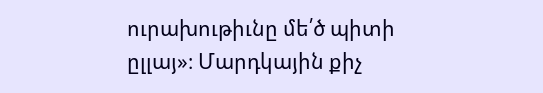ուրախութիւնը մե՛ծ պիտի ըլլայ»։ Մարդկային քիչ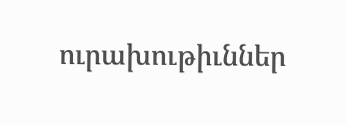ուրախութիւններ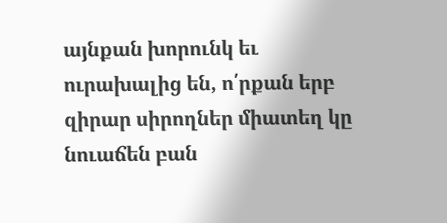այնքան խորունկ եւ ուրախալից են, ո՛րքան երբ զիրար սիրողներ միատեղ կը նուաճեն բան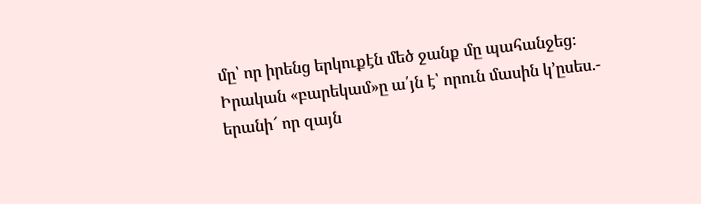մը՝ որ իրենց երկուքէն մեծ ջանք մը պահանջեց։ Իրական «բարեկամ»ը ա՛յն է՝ որուն մասին կ՚ըսես.- երանի՜ որ զայն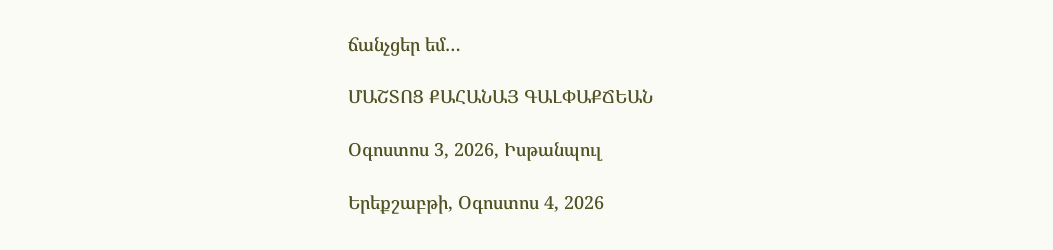ճանչցեր եմ…

ՄԱՇՏՈՑ ՔԱՀԱՆԱՅ ԳԱԼՓԱՔՃԵԱՆ

Օգոստոս 3, 2026, Իսթանպուլ

Երեքշաբթի, Օգոստոս 4, 2026